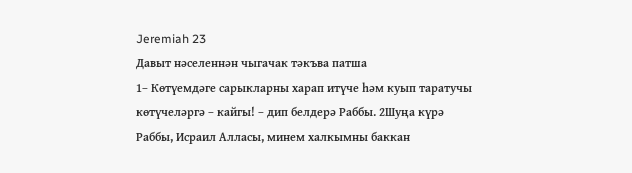Jeremiah 23
Давыт нәселеннән чыгачак тәкъва патша
1– Көтүемдәге сарыкларны харап итүче һәм куып таратучы көтүчеләргә – кайгы! – дип белдерә Раббы. 2Шуңа күрә Раббы, Исраил Алласы, минем халкымны баккан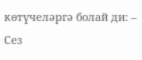көтүчеләргә болай ди: – Сез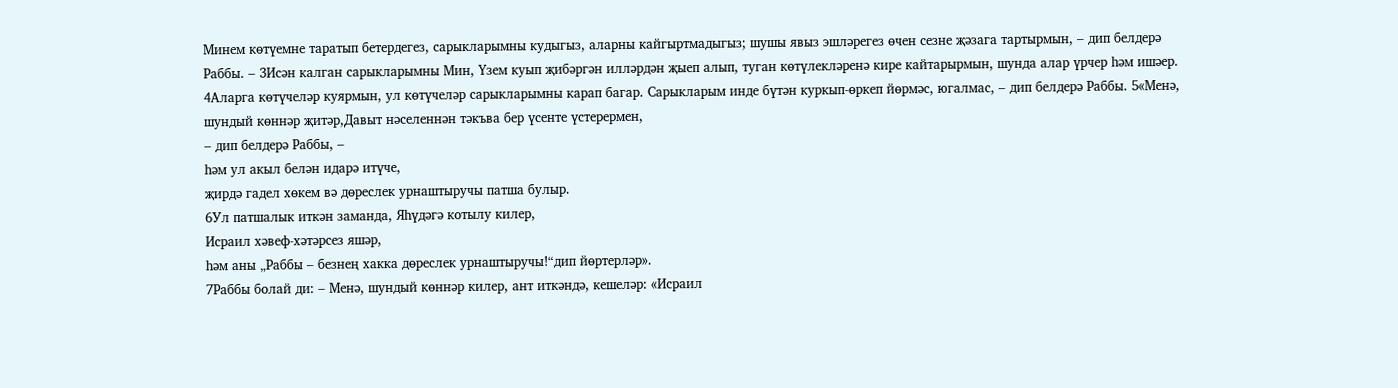Минем көтүемне таратып бетердегез, сарыкларымны кудыгыз, аларны кайгыртмадыгыз; шушы явыз эшләрегез өчен сезне җәзага тартырмын, – дип белдерә Раббы. – 3Исән калган сарыкларымны Мин, Үзем куып җибәргән илләрдән җыеп алып, туган көтүлекләренә кире кайтарырмын, шунда алар үрчер һәм ишәер. 4Аларга көтүчеләр куярмын, ул көтүчеләр сарыкларымны карап багар. Сарыкларым инде бүтән куркып-өркеп йөрмәс, югалмас, – дип белдерә Раббы. 5«Менә, шундый көннәр җитәр,Давыт нәселеннән тәкъва бер үсенте үстерермен,
– дип белдерә Раббы, –
һәм ул акыл белән идарә итүче,
җирдә гадел хөкем вә дөреслек урнаштыручы патша булыр.
6Ул патшалык иткән заманда, Яһүдәгә котылу килер,
Исраил хәвеф-хәтәрсез яшәр,
һәм аны „Раббы – безнең хакка дөреслек урнаштыручы!“дип йөртерләр».
7Раббы болай ди: – Менә, шундый көннәр килер, ант иткәндә, кешеләр: «Исраил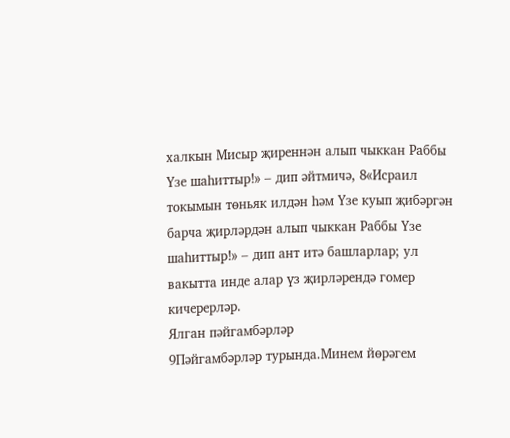халкын Мисыр җиреннән алып чыккан Раббы Үзе шаһиттыр!» – дип әйтмичә, 8«Исраил токымын төньяк илдән һәм Үзе куып җибәргән барча җирләрдән алып чыккан Раббы Үзе шаһиттыр!» – дип ант итә башларлар; ул вакытта инде алар үз җирләрендә гомер кичерерләр.
Ялган пәйгамбәрләр
9Пәйгамбәрләр турында.Минем йөрәгем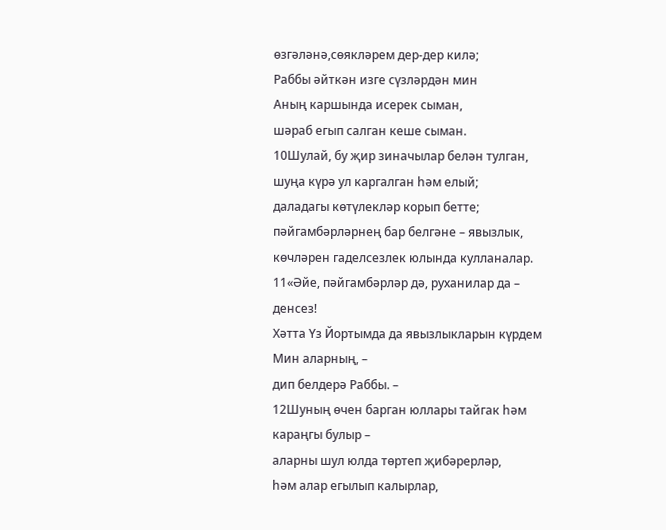өзгәләнә,сөякләрем дер-дер килә;
Раббы әйткән изге сүзләрдән мин
Аның каршында исерек сыман,
шәраб егып салган кеше сыман.
10Шулай, бу җир зиначылар белән тулган,
шуңа күрә ул каргалган һәм елый;
даладагы көтүлекләр корып бетте;
пәйгамбәрләрнең бар белгәне – явызлык,
көчләрен гаделсезлек юлында кулланалар.
11«Әйе, пәйгамбәрләр дә, руханилар да – денсез!
Хәтта Үз Йортымда да явызлыкларын күрдем Мин аларның, –
дип белдерә Раббы. –
12Шуның өчен барган юллары тайгак һәм караңгы булыр –
аларны шул юлда төртеп җибәрерләр,
һәм алар егылып калырлар,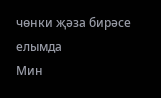чөнки җәза бирәсе елымда
Мин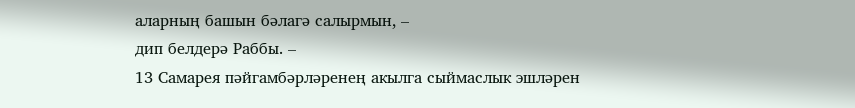аларның башын бәлагә салырмын, –
дип белдерә Раббы. –
13 Самарея пәйгамбәрләренең акылга сыймаслык эшләрен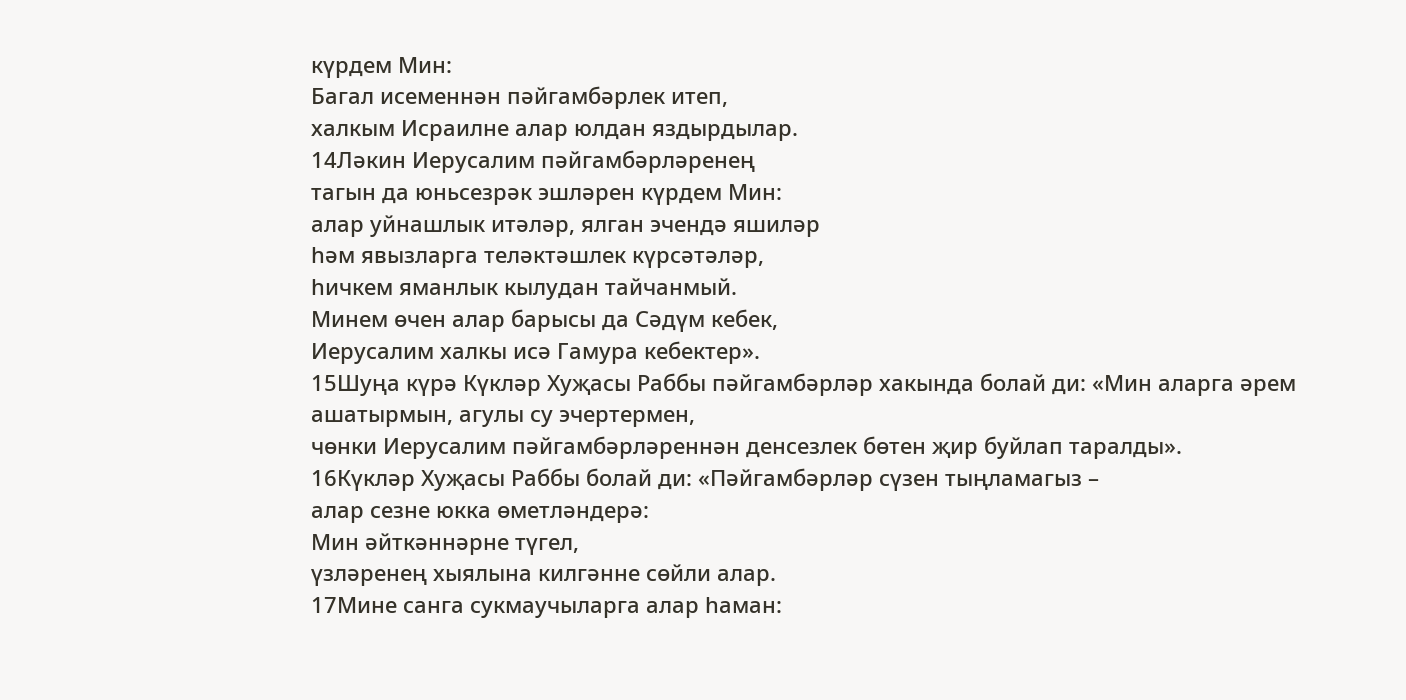күрдем Мин:
Багал исеменнән пәйгамбәрлек итеп,
халкым Исраилне алар юлдан яздырдылар.
14Ләкин Иерусалим пәйгамбәрләренең
тагын да юньсезрәк эшләрен күрдем Мин:
алар уйнашлык итәләр, ялган эчендә яшиләр
һәм явызларга теләктәшлек күрсәтәләр,
һичкем яманлык кылудан тайчанмый.
Минем өчен алар барысы да Сәдүм кебек,
Иерусалим халкы исә Гамура кебектер».
15Шуңа күрә Күкләр Хуҗасы Раббы пәйгамбәрләр хакында болай ди: «Мин аларга әрем ашатырмын, агулы су эчертермен,
чөнки Иерусалим пәйгамбәрләреннән денсезлек бөтен җир буйлап таралды».
16Күкләр Хуҗасы Раббы болай ди: «Пәйгамбәрләр сүзен тыңламагыз –
алар сезне юкка өметләндерә:
Мин әйткәннәрне түгел,
үзләренең хыялына килгәнне сөйли алар.
17Мине санга сукмаучыларга алар һаман: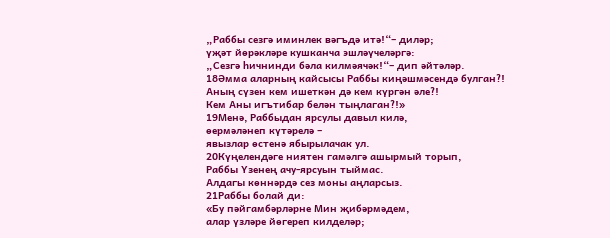„Раббы сезгә иминлек вәгъдә итә!“– диләр;
үҗәт йөрәкләре кушканча эшләүчеләргә:
„Сезгә һичнинди бәла килмәячәк!“– дип әйтәләр.
18Әмма аларның кайсысы Раббы киңәшмәсендә булган?!
Аның сүзен кем ишеткән дә кем күргән әле?!
Кем Аны игътибар белән тыңлаган?!»
19Менә, Раббыдан ярсулы давыл килә,
өермәләнеп күтәрелә –
явызлар өстенә ябырылачак ул.
20Күңелендәге ниятен гамәлгә ашырмый торып,
Раббы Үзенең ачу-ярсуын тыймас.
Алдагы көннәрдә сез моны аңларсыз.
21Раббы болай ди:
«Бу пәйгамбәрләрне Мин җибәрмәдем,
алар үзләре йөгереп килделәр;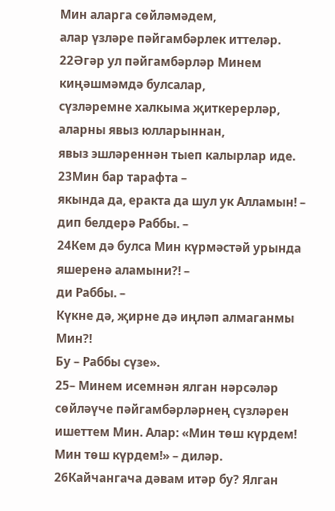Мин аларга сөйләмәдем,
алар үзләре пәйгамбәрлек иттеләр.
22Әгәр ул пәйгамбәрләр Минем киңәшмәмдә булсалар,
сүзләремне халкыма җиткерерләр,
аларны явыз юлларыннан,
явыз эшләреннән тыеп калырлар иде.
23Мин бар тарафта –
якында да, еракта да шул ук Алламын! –
дип белдерә Раббы. –
24Кем дә булса Мин күрмәстәй урында яшеренә аламыни?! –
ди Раббы. –
Күкне дә, җирне дә иңләп алмаганмы Мин?!
Бу – Раббы сүзе».
25– Минем исемнән ялган нәрсәләр сөйләүче пәйгамбәрләрнең сүзләрен ишеттем Мин. Алар: «Мин төш күрдем! Мин төш күрдем!» – диләр. 26Кайчангача дәвам итәр бу? Ялган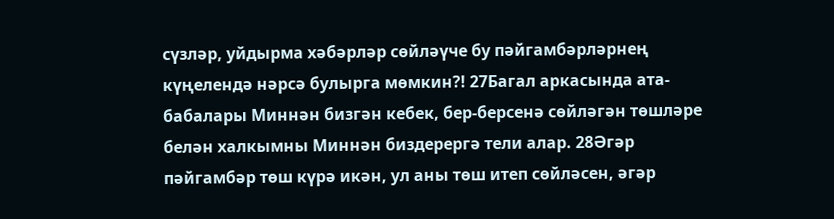сүзләр, уйдырма хәбәрләр сөйләүче бу пәйгамбәрләрнең күңелендә нәрсә булырга мөмкин?! 27Багал аркасында ата-бабалары Миннән бизгән кебек, бер-берсенә сөйләгән төшләре белән халкымны Миннән биздерергә тели алар. 28Әгәр пәйгамбәр төш күрә икән, ул аны төш итеп сөйләсен, әгәр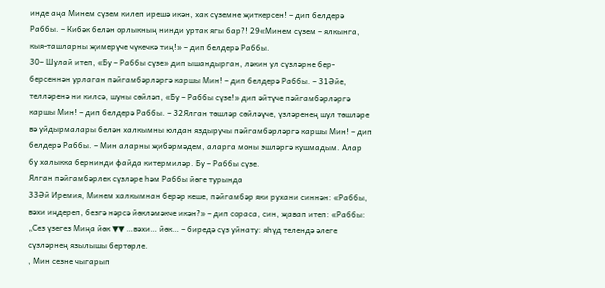инде аңа Минем сүзем килеп ирешә икән, хак сүземне җиткерсен! – дип белдерә Раббы. – Кибәк белән орлыкның нинди уртак ягы бар?! 29«Минем сүзем – ялкынга,
кыя-ташларны җимерүче чүкечкә тиң!» – дип белдерә Раббы.
30– Шулай итеп, «Бу – Раббы сүзе» дип ышандырган, ләкин ул сүзләрне бер-берсеннән урлаган пәйгамбәрләргә каршы Мин! – дип белдерә Раббы. – 31Әйе, телләренә ни килсә, шуны сөйләп, «Бу – Раббы сүзе!» дип әйтүче пәйгамбәрләргә каршы Мин! – дип белдерә Раббы. – 32Ялган төшләр сөйләүче, үзләренең шул төшләре вә уйдырмалары белән халкымны юлдан яздыручы пәйгамбәрләргә каршы Мин! – дип белдерә Раббы. – Мин аларны җибәрмәдем, аларга моны эшләргә кушмадым. Алар бу халыкка бернинди файда китермиләр. Бу – Раббы сүзе.
Ялган пәйгамбәрлек сүзләре һәм Раббы йөге турында
33Әй Иремия, Минем халкымнан берәр кеше, пәйгамбәр яки рухани синнән: «Раббы, вәхи иңдереп, безгә нәрсә йөкләмәкче икән?» – дип сораса, син, җавап итеп: «Раббы: „Сез үзегез Миңа йөк ▼▼ …вәхи… йөк… – биредә сүз уйнату: яһүд телендә әлеге сүзләрнең язылышы бертөрле.
, Мин сезне чыгарып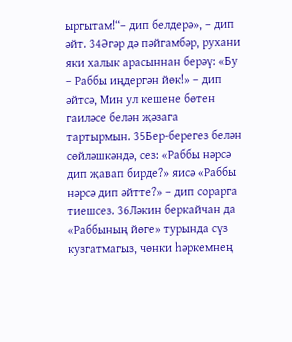ыргытам!“– дип белдерә», – дип әйт. 34Әгәр дә пәйгамбәр, рухани яки халык арасыннан берәү: «Бу – Раббы иңдергән йөк!» – дип әйтсә, Мин ул кешене бөтен гаиләсе белән җәзага тартырмын. 35Бер-берегез белән сөйләшкәндә, сез: «Раббы нәрсә дип җавап бирде?» яисә «Раббы нәрсә дип әйтте?» – дип сорарга тиешсез. 36Ләкин беркайчан да «Раббының йөге» турында сүз кузгатмагыз, чөнки һәркемнең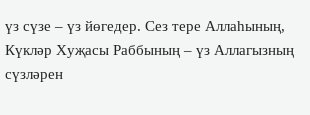үз сүзе – үз йөгедер. Сез тере Аллаһының, Күкләр Хуҗасы Раббының – үз Аллагызның сүзләрен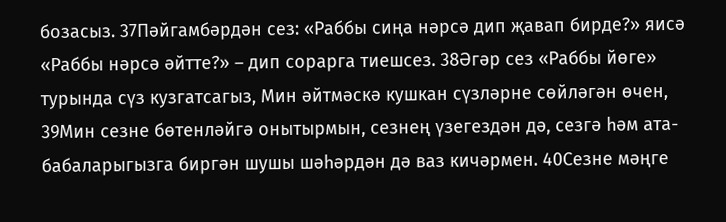бозасыз. 37Пәйгамбәрдән сез: «Раббы сиңа нәрсә дип җавап бирде?» яисә «Раббы нәрсә әйтте?» – дип сорарга тиешсез. 38Әгәр сез «Раббы йөге» турында сүз кузгатсагыз, Мин әйтмәскә кушкан сүзләрне сөйләгән өчен, 39Мин сезне бөтенләйгә онытырмын, сезнең үзегездән дә, сезгә һәм ата-бабаларыгызга биргән шушы шәһәрдән дә ваз кичәрмен. 40Сезне мәңге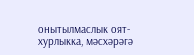онытылмаслык оят-хурлыкка, мәсхәрәгә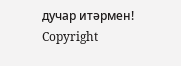дучар итәрмен!
Copyright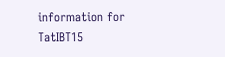information for
TatIBT15